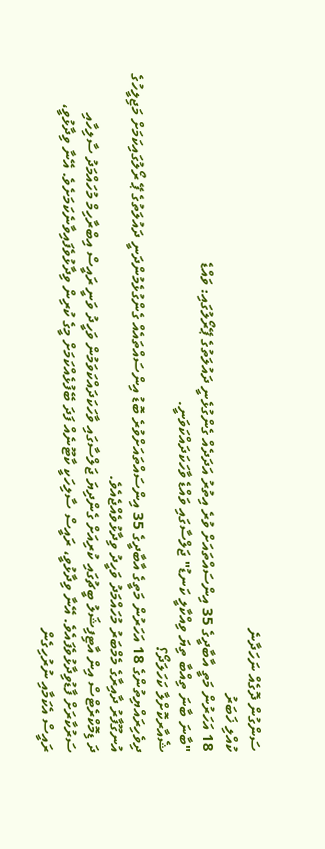ސަންގުން ދޮގެއް ނަހަދާނެ
ކުއްލި ޚަބަރު
18 އަހަރުން މަތީ އާބާދީގެ 35 އިންސައްތައަށް ވުރެ އިތުރު އަދަދެއް ގެންގުޅެނީ ދައުލަތުގެ ޕޭރޯލުގައި: ވައްޑެ
"ބާނަ ބާނަ ތިއްބާ ތިޔަ ވިއްކާލީ ކަނޑު" ޖަލްސާގައި ވައްޑެ ވާހަކަދައްކަވަނީ.
ޝެއާރކޮށްލާ ކަހަލަދޯ؟
ދިވެހިރައްޔިތުންގެ 18 އަހަރުން މަތީގެ އާބާދީގެ 35 އިންސައްތައަށްވުރެ ބޮޑު އިންސައްތައެއް ގެންގުޅެމުންދަނީ ދައުލަތުގެ ޕޭ ރޯލުގައިކަމަށް މަޖިލީހުގެ އުނގޫފާރު ދާއިރާގެ މެމްބަރު މުހައްމަދު ވަހީދު ވިދާޅުވެއްޖެއެވެ.
ދަ ޑިމޮކްރެޓްސް އިން އާޓިފިޝަލު ބީޗުގައި ކުރިއަށް ގެންދިޔަ ޖަލްސާގައި ވާހަކަދައްކަވަމުން ވަހީދު ވަނީ ރައީސް އިބްރާހިމް މުހައްމަދު ސާލިހާއި ސަރުކާރަށް ފާޑުވިދާޅުވެފައެވެ. އޭނާ ވިދާޅުވީ، ރައީސް ސާލިހަކީ ކާޓޫނެއް ފަދަ ބޭފުޅެއްކަމަށް މީގެ ކުރިން ވިދާޅުވެފައިވާނެކަމަށެވެ. އޭނާ ވިދާޅުވީ، ރައީސް އެކަމާއި ނުރުހިގެން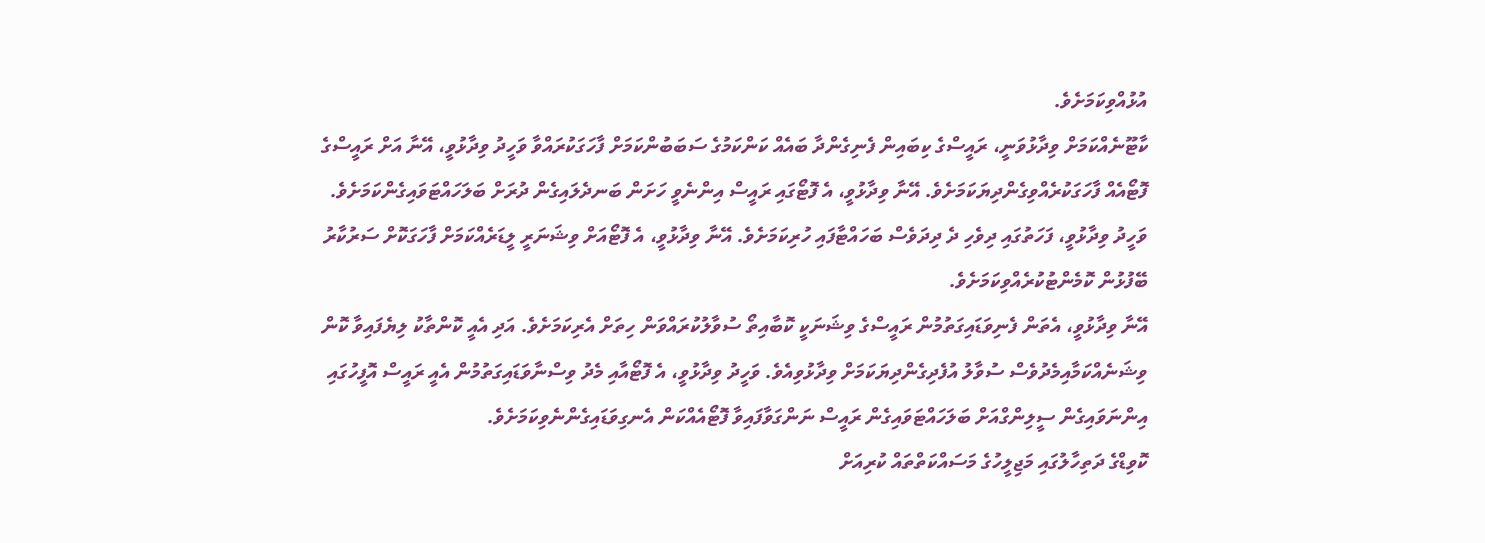އުޅުއްވިކަމަށެވެ.
ކާޓޫނެއްކަމަށް ވިދާޅުވަނީ، ރައީސްގެ ކިބައިން ފެނިގެންދާ ބައެއް ކަންކަމުގެ ސަބަބުންކަމަށް ފާހަގަކުރައްވާ ވަހީދު ވިދާޅުވީ، އޭނާ އަށް ރައީސްގެ ފޮޓޯއެއް ފާހަގަކުރެއްވިގެންދިޔަކަމަށެވެ. އޭނާ ވިދާޅުވީ، އެ ފޮޓޯގައި ރައީސް އިންނެވީ ހަށަން ބަނދެލައިގެން ދުރަށް ބަލަހައްޓަވައިގެންކަމަށެވެ. ވަހީދު ވިދާޅުވީ، ފަހަތުގައި ދިވެހި ދެ ދިދަވެސް ބަހައްޓާފައި ހުރިކަމަށެވެ. އޭނާ ވިދާޅުވީ، އެ ފޮޓޯއަށް ވިޝަނަރީ ލީޑަރެއްކަމަށް ފާހަގަކޮށް ސަރުކާރު ބޭފުޅުން ކޮމެންޓުކުރެއްވިކަމަށެވެ.
އޭނާ ވިދާޅުވީ، އެތަން ފެނިވަޑައިގަތުމުން ރައީސްގެ ވިޝަނަކީ ކޮބާއިތޯ ސުވާލުކުރައްވަން ހިތަށް އެރިކަމަށެވެ. އަދި އެއީ ކޮންތާކު ލިޔެފައިވާ ކޮން ވިޝަނެއްކަމާއިމެދުވެސް ސުވާލު އުފެދިގެންދިޔަކަމަށް ވިދާޅުވިއެވެ. ވަހީދު ވިދާޅުވީ، އެ ފޮޓޯއާއި މެދު ވިސްނާވަޑައިގަތުމުން އެއީ ރައީސް އޮފީހުގައި އިންނަވައިގެން ސީލިންގްއަށް ބަލަހައްޓަވައިގެން ރައީސް ނަންގަވާފައިވާ ފޮޓޯއެއްކަން އެނގިވަޑައިގެންނެވިކަމަށެވެ.
ކޮވިޑްގެ ދަތިހާލުގައި މަޖިލީހުގެ މަސައްކަތްތައް ކުރިއަށް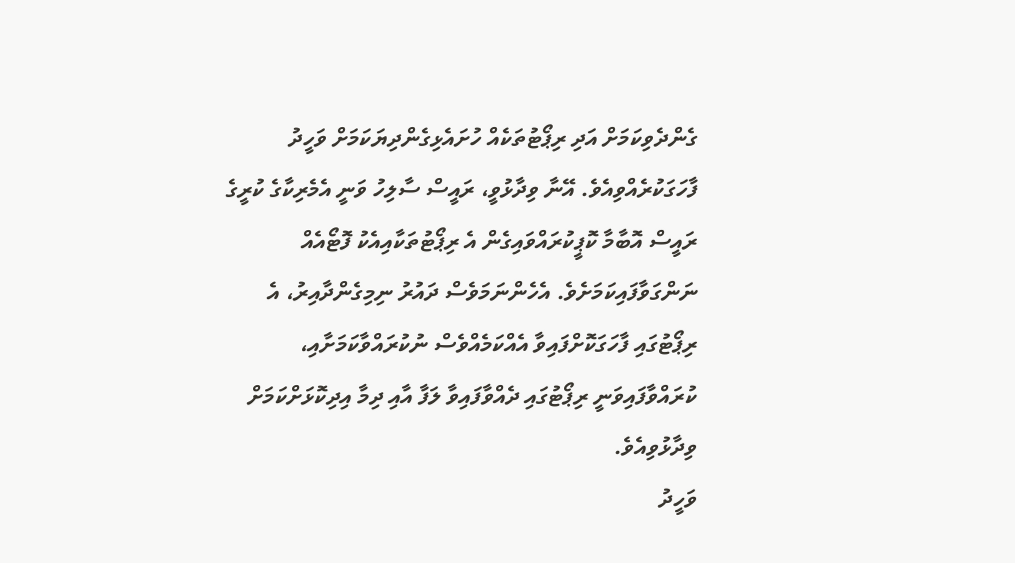ގެންދެވިކަމަށް އަދި ރިޕޯޓުތަކެއް ހުށައެޅިގެންދިޔަކަމަށް ވަހީދު ފާހަގަކުރެއްވިއެވެ. އޭނާ ވިދާޅުވީ، ރައީސް ސާލިހު ވަނީ އެމެރިކާގެ ކުރީގެ ރައީސް އޮބާމާ ކޮޕީކުރައްވައިގެން އެ ރިޕޯޓުތަކާއިއެކު ފޮޓޯއެއް ނަންގަވާފައިކަމަށެވެ. އެހެންނަމަވެސް ދައުރު ނިމިގެންދާއިރު، އެ ރިޕޯޓުގައި ފާހަގަކޮށްފައިވާ އެއްކަމެއްވެސް ނުކުރައްވާކަމަށާއި، ކުރައްވާފައިވަނީ ރިޕޯޓުގައި ދެއްވާފައިވާ ލަފާ އާއި ދިމާ އިދިކޮޅަށްކަމަށް ވިދާޅުވިއެވެ.
ވަހީދު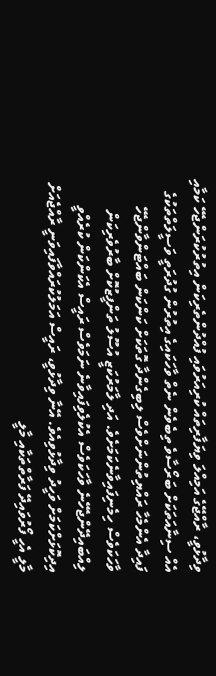ވިދާޅުވީ، ރާއްޖޭގެ އަމިއްލަ ވިޔަފާރިތައް ކުރިއަރުވައި ފުއްދުންތެރިކަން އިތުރުކުރަންޖެހޭ ކަމާއި އެއް ސިނާއަތަކަށް ބަރޯސާވެ ތިބެވެން ނެތް ވާހަކައިގެ އިތުރުން ގުދުރަތީ ވަސީލަތްތަކުގެ ފައިދާ އެންމެހާ ރައްޔިތުންނަށްވެސް ލިބިގެންދާ ގޮތަކަށް ކަންކަން ބައްޓަންވާންޖެހޭ ވާހަކަވެސް ހިމެނިފައިވާނެކަމަށެވެ. އަދި ލާމަރުކަޒީ އުސޫލު ތަންފީޒުކޮށް ބާރުވެރިކަން ލިއްބައިދޭންޖެހޭނެ ވާހަކަވެސް އެކުލެވިފައިވާނެ ނަމަވެސް ރައީސް އެކަންކަން ކުރެއްވީ އިދިކޮޅަށްކަމަށް ވަހީދު ވިދާޅުވިއެވެ. އޭނާ ވިދާޅުވީ، ރައީސް އަމަލުކުރައްވާފައިވަނީ ރާއްޖެއަށް މާލީ އެހީ ފޯރުވައިދޭ ފަރާތްތަކާއި މާލީ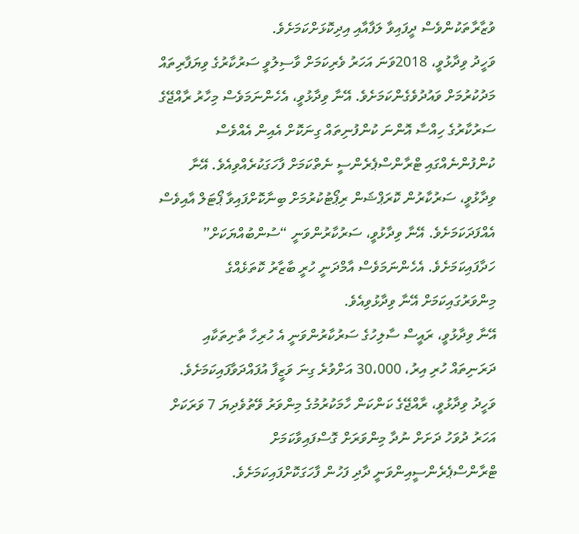ވުޒާރާތަކުންވެސް ދީފައިވާ ލަފާއާއި އިދިކޮޅަށްކަމަށެވެ.
ވަހީދު ވިދާޅުވީ، 2018ވަނަ އަހަރު ވެރިކަމަށް ވާސިލުވީ ސަރުކާރުގެ ވިޔަފާރިތައް މަދުކުރުމަށް ވައުދުވެގެންކަމަށެވެ. އޭނާ ވިދާޅުވީ، އެހެންނަމަވެސް މިހާރު ރާއްޖޭގެ ސަރުކާރުގެ ހިއްސާ އޮންނަ ކުންފުނިތައް ގިނަކޮށް އެއިން އެއްވެސް ކުންފުންނެއްގައި ޓްރާންސްޕެރެންސީ ނެތްކަމަށް ފާހަގަކުރެއްވިއެވެ. އޭނާ ވިދާޅުވީ، ސަރުކާރުން ކޮރަޕްޝަން ރިޕޯޓުކުރުމަށް ބިނާކޮށްފައިވާ ޕޯޓަލް އާއިވެސް އެއްފަދަކަމަށެވެ. އޭނާ ވިދާޅުވީ، ސަރުކާރުންވަނީ “ސުންބުއްޔަކަށް” ހަދާފައިކަމަށެވެ. އެހެންނަމަވެސް އާމްދަނީ ހުރީ ބާޒާރު ކޮތަޅެއްގެ މިންވަރުގައިކަމަށް އޭނާ ވިދާޅުވިއެވެ.
އޭނާ ވިދާޅުވީ، ރައީސް ސާލިހުގެ ސަރުކާރުންވަނީ އެ ހުރިހާ ތާށިތަކާއި ދަރަނިތައް ހުރި އިރު، 30،000 އަށްވުރެ ގިނަ ވަޒީފާ އުފައްދަވާފައިކަމަށެވެ. ވަހީދު ވިދާޅުވީ، ރާއްޖޭގެ ކަންކަން ހާމަކުރުމުގެ މިންވަރު ވޭތުވެދިޔަ 7 ވަރަކަށް އަހަރު ދުވަހު ދަށަށް ނުދާ މިންވަރަށް ގޮސްފައިވާކަމަށް ޓްރާންސްޕެރެންސީއިންވަނީ ދާދި ފަހުން ފާހަގަކޮށްފައިކަމަށެވެ.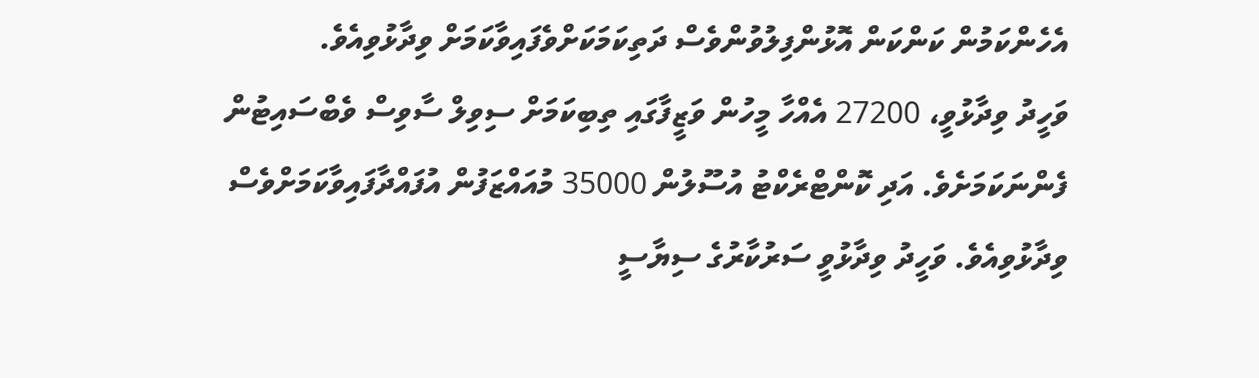އެހެންކަމުން ކަންކަން އޮޅުންފިލުވުންވެސް ދަތިކަމަކަށްވެފައިވާކަމަށް ވިދާޅުވިއެވެ.
ވަހީދު ވިދާޅުވީ، 27200 އެއްހާ މީހުން ވަޒީފާގައި ތިބިކަމަށް ސިވިލް ސާވިސް ވެބްސައިޓުން ފެންނަކަމަށެވެ. އަދި ކޮންޓްރެކްޓު އުސޫލުން 35000 މުއައްޒަފުން އުފައްދާފައިވާކަމަށްވެސް ވިދާޅުވިއެވެ. ވަހީދު ވިދާޅުވީ ސަރުކާރުގެ ސިޔާސީ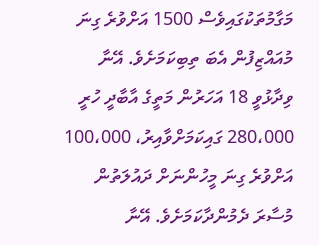މަގާމުތަކުގައިވެސް 1500 އަށްވުރެ ގިނަ މުއައްޒިފުން އެބަ ތިބިކަމަށެވެ. އޭނާ ވިދާޅުވީ 18 އަހަރުން މަތީގެ އާބާދީ ހުރީ 280،000 ގައިކަމަށްވާއިރު، 100،000 އަށްވުރެ ގިނަ މީހުންނަށް ދައުލަތުން މުސާރަ ދެމުންދާކަމަށެވެ. އޭނާ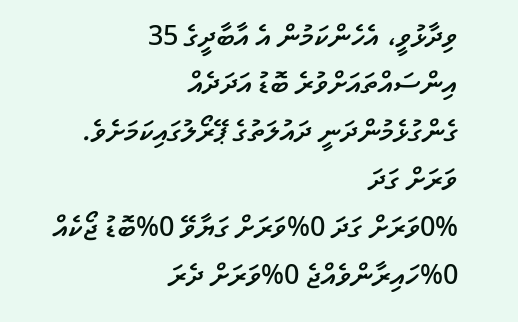ވިދާޅުވީ، އެހެންކަމުން އެ އާބާދީގެ 35 އިންސައްތައަށްވުރެ ބޮޑު އަދަދެއް ގެންގުޅެމުންދަނީ ދައުލަތުގެ ޕޭރޯލުގައިކަމަށެވެ.
ވަރަށް ގަދަ
0%ވަރަށް ގަދަ 0%ވަރަށް ގަޔާވޭ 0%ބޮޑު ޖޯކެއް 0%ހައިރާންވެއްޖެ 0%ވަރަށް ދެރަ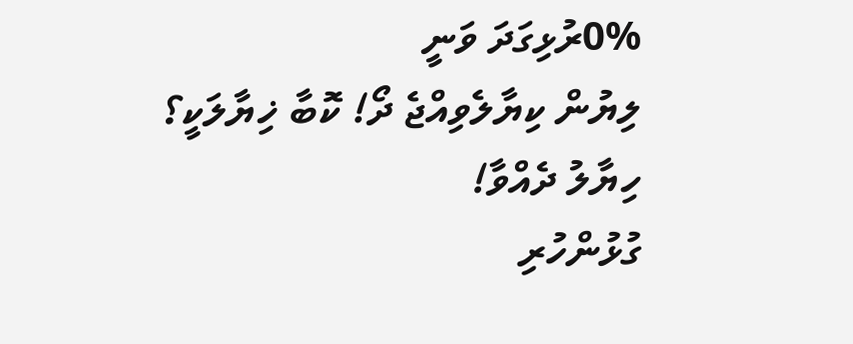0%ރުޅިގަދަ ވަނީ
ލިޔުން ކިޔާލެވިއްޖެ ދޯ! ކޮބާ ޚިޔާލަކީ؟
ހިޔާލު ދެއްވާ!
ގުޅުންހުރި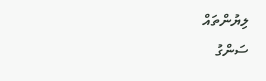ލިޔުންތައް
ސަންގު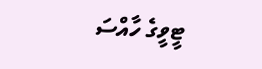ޓީވީގެ ހާއްސަ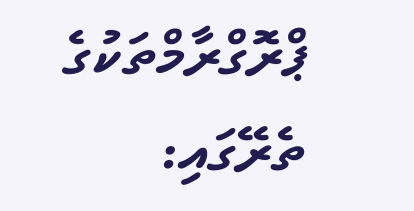ޕްރޮގްރާމްތަކުގެ ތެރޭގައި: